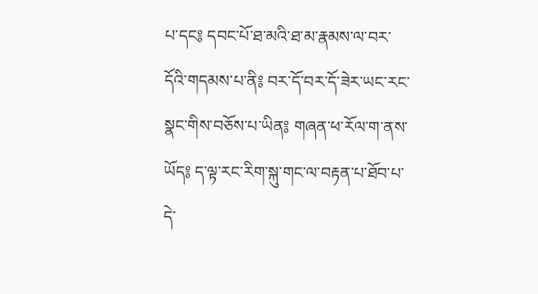པ་དང༔ དབང་པོ་ཐ་མའི་ཐ་མ་རྣམས་ལ་བར་དོའི་གདམས་པ་ནི༔ བར་དོ་བར་དོ་ཟེར་ཡང་རང་སྣང་གིས་བཅོས་པ་ཡིན༔ གཞན་ཕ་རོལ་ག་ནས་ཡོད༔ ད་ལྟ་རང་རིག་སྐུ་གང་ལ་བརྟན་པ་ཐོབ་པ་དེ་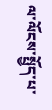ལ་ལོངས་སྤྱོད་པ་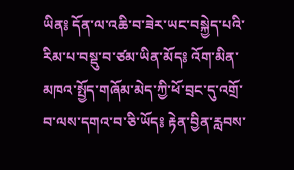ཡིན༔ དོན་ལ་འཆི་བ་ཟེར་ཡང་བསྐྱེད་པའི་རིམ་པ་བསྡུ་བ་ཙམ་ཡིན་མོད༔ འོག་མིན་མཁའ་སྤྱོད་གཞོམ་མེད་ཀྱི་ཕོ་བྲང་དུ་འགྲོ་བ་ལས་དགའ་བ་ཅི་ཡོད༔ རྟེན་བྱིན་རླབས་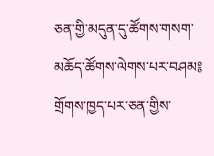ཅན་གྱི་མདུན་དུ་ཚོགས་གསག་མཆོད་ཚོགས་ལེགས་པར་བཤམ༔ གྲོགས་ཁྱད་པར་ཅན་གྱིས་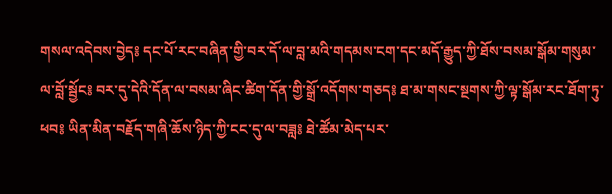གསལ་འདེབས་བྱེད༔ དང་པོ་རང་བཞིན་གྱི་བར་དོ་ལ་བླ་མའི་གདམས་ངག་དང་མདོ་རྒྱུད་ཀྱི་ཐོས་བསམ་སྒོམ་གསུམ་ལ་བློ་སྦྱོང༔ བར་དུ་དེའི་དོན་ལ་བསམ་ཞིང་ཚིག་དོན་གྱི་སྒྲོ་འདོགས་གཅད༔ ཐ་མ་གསང་སྔགས་ཀྱི་ལྟ་སྒོམ་རང་ཐོག་ཏུ་ཕབ༔ ཡིན་མིན་བརྗོད་གཞི་ཆོས་ཉིད་ཀྱི་ངང་དུ་ལ་བཟླ༔ ཐེ་ཚོམ་མེད་པར་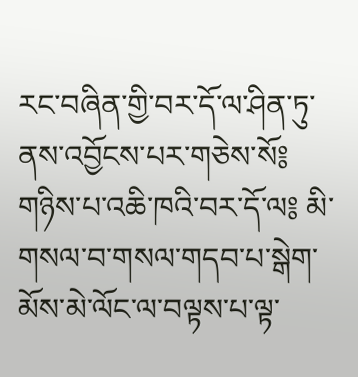རང་བཞིན་གྱི་བར་དོ་ལ་ཤིན་ཏུ་ནས་འབྱོངས་པར་གཅེས་སོ༔ གཉིས་པ་འཆི་ཁའི་བར་དོ་ལ༔ མི་གསལ་བ་གསལ་གདབ་པ་སྒེག་མོས་མེ་ལོང་ལ་བལྟས་པ་ལྟ་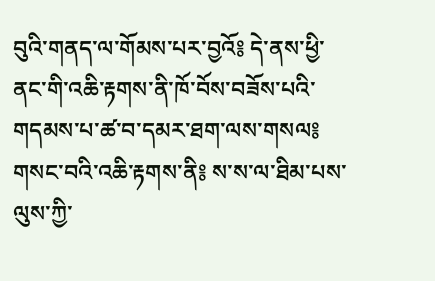བུའི་གནད་ལ་གོམས་པར་བྱའོ༔ དེ་ནས་ཕྱི་ནང་གི་འཆི་རྟགས་ནི་ཁོ་བོས་བཟོས་པའི་གདམས་པ་ཚ་བ་དམར་ཐག་ལས་གསལ༔ གསང་བའི་འཆི་རྟགས་ནི༔ ས་ས་ལ་ཐིམ་པས་ལུས་ཀྱི་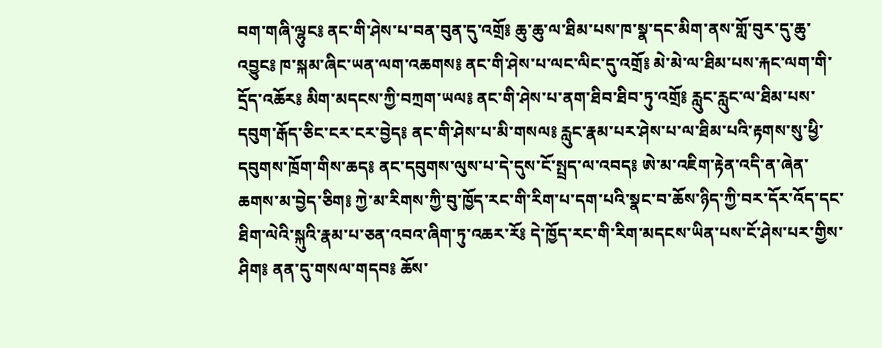བག་གཞི་ལྷུང༔ ནང་གི་ཤེས་པ་བན་བུན་དུ་འགྲོ༔ ཆུ་ཆུ་ལ་ཐིམ་པས་ཁ་སྣ་དང་མིག་ནས་གློ་བུར་དུ་ཆུ་འབྱུང༔ ཁ་སྐམ་ཞིང་ཡན་ལག་འཆགས༔ ནང་གི་ཤེས་པ་ལང་ལིང་དུ་འགྲོ༔ མེ་མེ་ལ་ཐིམ་པས་རྐང་ལག་གི་དྲོད་འཆོར༔ མིག་མདངས་ཀྱི་བཀྲག་ཡལ༔ ནང་གི་ཤེས་པ་ནག་ཐིབ་ཐིབ་ཏུ་འགྲོ༔ རླུང་རླུང་ལ་ཐིམ་པས་དབུག་རྒོད་ཅིང་ངར་ངར་བྱེད༔ ནང་གི་ཤེས་པ་མི་གསལ༔ རླུང་རྣམ་པར་ཤེས་པ་ལ་ཐིམ་པའི་རྟགས་སུ་ཕྱི་དབུགས་ཁྲོག་གིས་ཆད༔ ནང་དབུགས་ལུས་པ་དེ་དུས་ངོ་སྤྲད་ལ་འབད༔ ཨེ་མ་འཇིག་རྟེན་འདི་ན་ཞེན་ཆགས་མ་བྱེད་ཅིག༔ ཀྱེ་མ་རིགས་ཀྱི་བུ་ཁྱོད་རང་གི་རིག་པ་དག་པའི་སྣང་བ་ཆོས་ཉིད་ཀྱི་བར་དོར་འོད་དང་ཐིག་ལེའི་སྐུའི་རྣམ་པ་ཅན་འབའ་ཞིག་ཏུ་འཆར་རོ༔ དེ་ཁྱོད་རང་གི་རིག་མདངས་ཡིན་པས་ངོ་ཤེས་པར་གྱིས་ཤིག༔ ནན་དུ་གསལ་གདབ༔ ཆོས་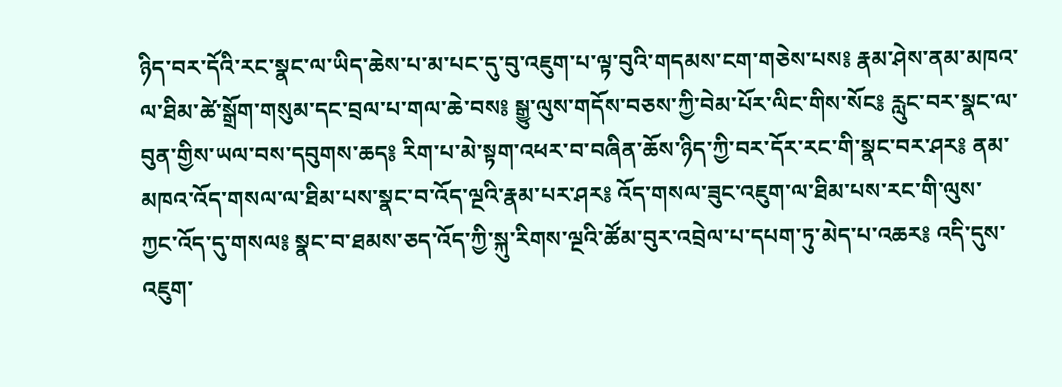ཉིད་བར་དོའི་རང་སྣང་ལ་ཡིད་ཆེས་པ་མ་པང་དུ་བུ་འཇུག་པ་ལྟ་བུའི་གདམས་ངག་གཅེས་པས༔ རྣམ་ཤེས་ནམ་མཁའ་ལ་ཐིམ་ཚེ་སྒྲོག་གསུམ་དང་བྲལ་པ་གལ་ཆེ་བས༔ སྒྱུ་ལུས་གདོས་བཅས་ཀྱི་བེམ་པོར་ལིང་གིས་སོང༔ རླུང་བར་སྣང་ལ་བུན་གྱིས་ཡལ་བས་དབུགས་ཆད༔ རིག་པ་མེ་སྟག་འཕར་བ་བཞིན་ཆོས་ཉིད་ཀྱི་བར་དོར་རང་གི་སྣང་བར་ཤར༔ ནམ་མཁའ་འོད་གསལ་ལ་ཐིམ་པས་སྣང་བ་འོད་ལྔའི་རྣམ་པར་ཤར༔ འོད་གསལ་ཟུང་འཇུག་ལ་ཐིམ་པས་རང་གི་ལུས་ཀྱང་འོད་དུ་གསལ༔ སྣང་བ་ཐམས་ཅད་འོད་ཀྱི་སྐུ་རིགས་ལྔའི་ཚོམ་བུར་འབྲེལ་པ་དཔག་ཏུ་མེད་པ་འཆར༔ འདི་དུས་འཇུག་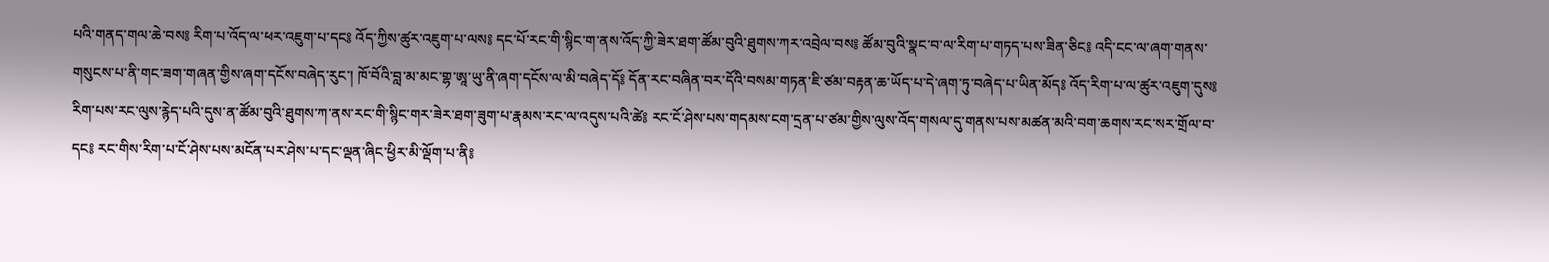པའི་གནད་གལ་ཆེ་བས༔ རིག་པ་འོད་ལ་ཕར་འཇུག་པ་དང༔ འོད་ཀྱིས་ཚུར་འཇུག་པ་ལས༔ དང་པོ་རང་གི་སྙིང་ག་ནས་འོད་ཀྱི་ཟེར་ཐག་ཚོམ་བུའི་ཐུགས་ཀར་འབྲེལ་བས༔ ཚོམ་བུའི་སྣང་བ་ལ་རིག་པ་གཏད་པས་ཟིན་ཅིང༔ འདི་ངང་ལ་ཞག་གནས་གསུངས་པ་ནི་གང་ཟག་གཞན་གྱིས་ཞག་དངོས་བཞེད་རུང་། ཁོ་བོའི་བླ་མ་མང་གྷ་ཨཱ་ཡུ་ནི་ཞག་དངོས་ལ་མི་བཞེད་དོ༔ དོན་རང་བཞིན་བར་དོའི་བསམ་གཏན་ཇི་ཙམ་བརྟན་ཆ་ཡོད་པ་དེ་ཞག་ཏུ་བཞེད་པ་ཡིན་མོད༔ འོད་རིག་པ་ལ་ཚུར་འཇུག་དུས༔ རིག་པས་རང་ལུས་རྙེད་པའི་དུས་ན་ཚོམ་བུའི་ཐུགས་ཀ་ནས་རང་གི་སྙིང་གར་ཟེར་ཐག་ཟུག་པ་རྣམས་རང་ལ་འདུས་པའི་ཚེ༔ རང་ངོ་ཤེས་པས་གདམས་ངག་དྲན་པ་ཙམ་གྱིས་ལུས་འོད་གསལ་དུ་གནས་པས་མཚན་མའི་བག་ཆགས་རང་སར་གྲོལ་བ་དང༔ རང་གིས་རིག་པ་ངོ་ཤེས་པས་མངོན་པར་ཤེས་པ་དང་ལྡན་ཞིང་ཕྱིར་མི་ལྡོག་པ་ནི༔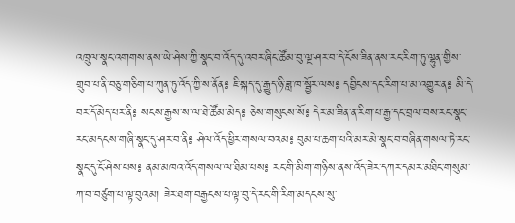འཁྲུལ་སྣང་འགགས་ནས་ཡེ་ཤེས་ཀྱི་སྣང་བ་འོད་དུ་འབར་ཞིང་ཚོམ་བུ་ལྔ་ཤར་བ་དེ་ངོས་ཟིན་ནས་རང་རིག་ཏུ་ལྷུན་གྱིས་གྲུབ་པ་ནི་བཅུ་གཅིག་པ་ཀུན་ཏུ་འོད་ཀྱི་ས་ནོན༔ ཇི་སྐད་དུ་རྒྱུད་ཉི་ཟླ་ཁ་སྦྱོར་ལས༔ དབྱིངས་དང་རིག་པ་མ་འགྱུར་ན༔ མི་དེ་བར་དོ་མེད་པར་ནི༔ སངས་རྒྱས་ས་ལ་ཐེ་ཚོམ་མེད༔ ཅེས་གསུངས་སོ༔ དེར་མ་ཟིན་ན་རིག་པ་རྒྱ་དང་བྲལ་བས་རང་སྣང་རང་མདངས་གཞི་སྣང་དུ་ཤར་བ་ནི༔ ཤེལ་འོད་ཕྱིར་གསལ་བའམ༔ བུམ་པ་ཆག་པའི་མར་མེ་སྣང་བ་བཞིན་གསལ་ཏེ་རང་སྣང་དུ་ངོ་ཤེས་པས༔ ནམ་མཁའ་འོད་གསལ་ལ་ཐིམ་པས༔ རང་གི་མིག་གཉིས་ནས་འོད་ཟེར་དཀར་དམར་མཐིང་གསུམ་ཀ་བ་བཙུག་པ་ལྟ་བུའམ། ཟེར་ཐག་བརྒྱངས་པ་ལྟ་བུ་དེ་རང་གི་རིག་མདངས་སུ་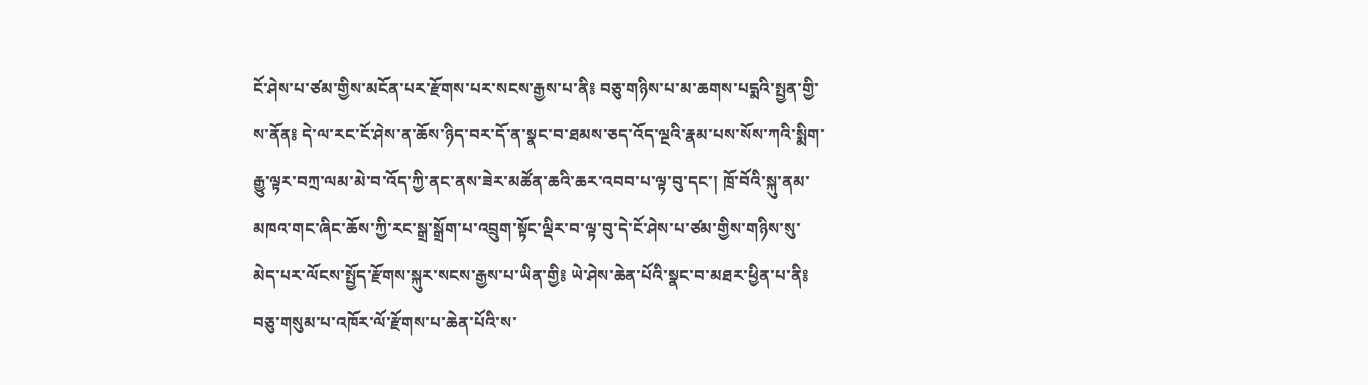ངོ་ཤེས་པ་ཙམ་གྱིས་མངོན་པར་རྫོགས་པར་སངས་རྒྱས་པ་ནི༔ བཅུ་གཉིས་པ་མ་ཆགས་པདྨའི་སྤྱན་གྱི་ས་ནོན༔ དེ་ལ་རང་ངོ་ཤེས་ན་ཆོས་ཉིད་བར་དོ་ན་སྣང་བ་ཐམས་ཅད་འོད་ལྔའི་རྣམ་པས་སོས་ཀའི་སྨིག་རྒྱུ་ལྟར་བཀྲ་ལམ་མེ་བ་འོད་ཀྱི་ནང་ནས་ཟེར་མཚོན་ཆའི་ཆར་འབབ་པ་ལྟ་བུ་དང་། ཁྲོ་བོའི་སྐུ་ནམ་མཁའ་གང་ཞིང་ཆོས་ཀྱི་རང་སྒྲ་སྒྲོག་པ་འབྲུག་སྟོང་ལྡིར་བ་ལྟ་བུ་དེ་ངོ་ཤེས་པ་ཙམ་གྱིས་གཉིས་སུ་མེད་པར་ལོངས་སྤྱོད་རྫོགས་སྐུར་སངས་རྒྱས་པ་ཡིན་གྱི༔ ཡེ་ཤེས་ཆེན་པོའི་སྣང་བ་མཐར་ཕྱིན་པ་ནི༔ བཅུ་གསུམ་པ་འཁོར་ལོ་རྫོགས་པ་ཆེན་པོའི་ས་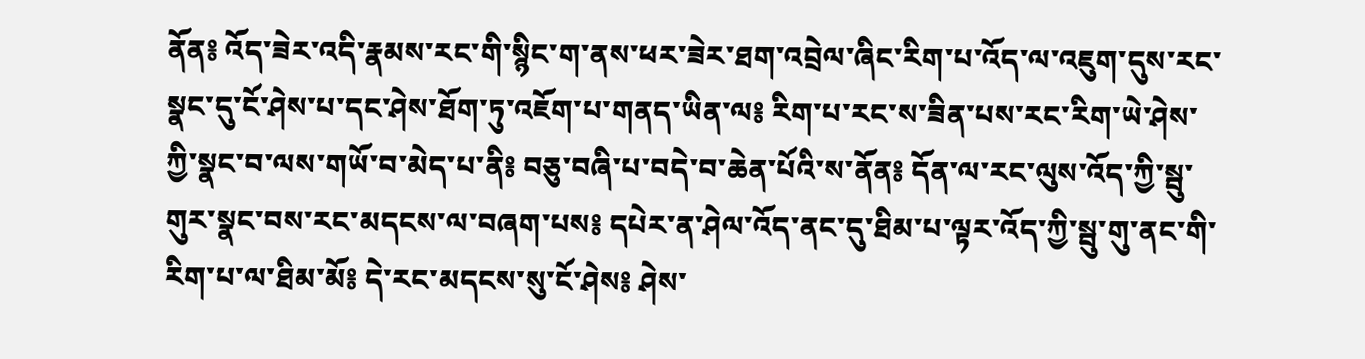ནོན༔ འོད་ཟེར་འདི་རྣམས་རང་གི་སྙིང་ག་ནས་ཕར་ཟེར་ཐག་འབྲེལ་ཞིང་རིག་པ་འོད་ལ་འཇུག་དུས་རང་སྣང་དུ་ངོ་ཤེས་པ་དང་ཤེས་ཐོག་ཏུ་འཇོག་པ་གནད་ཡིན་ལ༔ རིག་པ་རང་ས་ཟིན་པས་རང་རིག་ཡེ་ཤེས་ཀྱི་སྣང་བ་ལས་གཡོ་བ་མེད་པ་ནི༔ བཅུ་བཞི་པ་བདེ་བ་ཆེན་པོའི་ས་ནོན༔ དོན་ལ་རང་ལུས་འོད་ཀྱི་སྦུ་གུར་སྣང་བས་རང་མདངས་ལ་བཞག་པས༔ དཔེར་ན་ཤེལ་འོད་ནང་དུ་ཐིམ་པ་ལྟར་འོད་ཀྱི་སྦུ་གུ་ནང་གི་རིག་པ་ལ་ཐིམ་མོ༔ དེ་རང་མདངས་སུ་ངོ་ཤེས༔ ཤེས་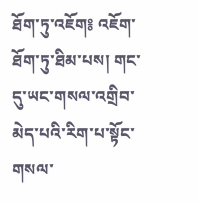ཐོག་ཏུ་འཇོག༔ འཇོག་ཐོག་ཏུ་ཐིམ་པས། གང་དུ་ཡང་གསལ་འགྲིབ་མེད་པའི་རིག་པ་སྟོང་གསལ་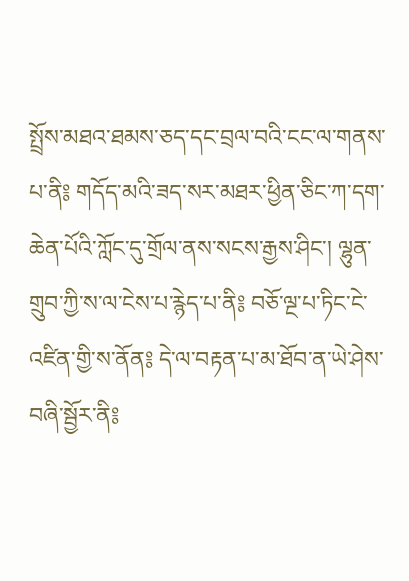སྤྲོས་མཐའ་ཐམས་ཅད་དང་བྲལ་བའི་ངང་ལ་གནས་པ་ནི༔ གདོད་མའི་ཟད་སར་མཐར་ཕྱིན་ཅིང་ཀ་དག་ཆེན་པོའི་ཀློང་དུ་གྲོལ་ནས་སངས་རྒྱས་ཤིང་། ལྷུན་གྲུབ་ཀྱི་ས་ལ་ངེས་པ་རྙེད་པ་ནི༔ བཅོ་ལྔ་པ་ཏིང་ངེ་འཛིན་གྱི་ས་ནོན༔ དེ་ལ་བརྟན་པ་མ་ཐོབ་ན་ཡེ་ཤེས་བཞི་སྦྱོར་ནི༔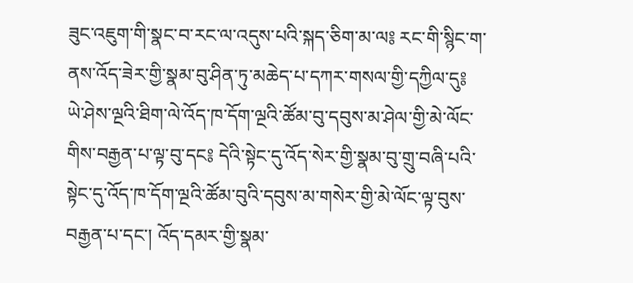ཟུང་འཇུག་གི་སྣང་བ་རང་ལ་འདུས་པའི་སྐད་ཅིག་མ་ལ༔ རང་གི་སྙིང་ག་ནས་འོད་ཟེར་གྱི་སྣམ་བུ་ཤིན་ཏུ་མཆེད་པ་དཀར་གསལ་གྱི་དཀྱིལ་དུ༔ ཡེ་ཤེས་ལྔའི་ཐིག་ལེ་འོད་ཁ་དོག་ལྔའི་ཚོམ་བུ་དབུས་མ་ཤེལ་གྱི་མེ་ལོང་གིས་བརྒྱན་པ་ལྟ་བུ་དང༔ དེའི་སྟེང་དུ་འོད་སེར་གྱི་སྣམ་བུ་གྲུ་བཞི་པའི་སྟེང་དུ་འོད་ཁ་དོག་ལྔའི་ཚོམ་བུའི་དབུས་མ་གསེར་གྱི་མེ་ལོང་ལྟ་བུས་བརྒྱན་པ་དང་། འོད་དམར་གྱི་སྣམ་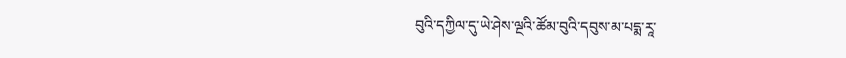བུའི་དཀྱིལ་དུ་ཡེ་ཤེས་ལྔའི་ཚོམ་བུའི་དབུས་མ་པདྨ་རཱ་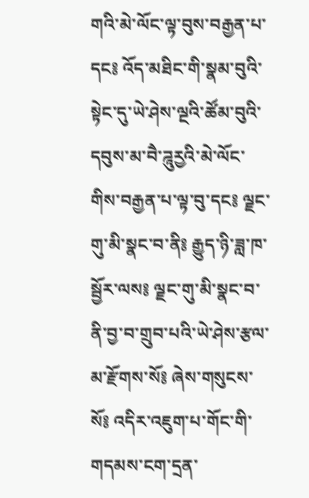གའི་མེ་ལོང་ལྟ་བུས་བརྒྱན་པ་དང༔ འོད་མཐིང་གི་སྣམ་བུའི་སྟེང་དུ་ཡེ་ཤེས་ལྔའི་ཚོམ་བུའི་དབུས་མ་བཻ་ཌཱུརྱའི་མེ་ལོང་གིས་བརྒྱན་པ་ལྟ་བུ་དང༔ ལྗང་གུ་མི་སྣང་བ་ནི༔ རྒྱུད་ཉི་ཟླ་ཁ་སྦྱོར་ལས༔ ལྗང་གུ་མི་སྣང་བ་ནི་བྱ་བ་གྲུབ་པའི་ཡེ་ཤེས་རྩལ་མ་རྫོགས་སོ༔ ཞེས་གསུངས་སོ༔ འདིར་འཇུག་པ་གོང་གི་གདམས་ངག་དྲན་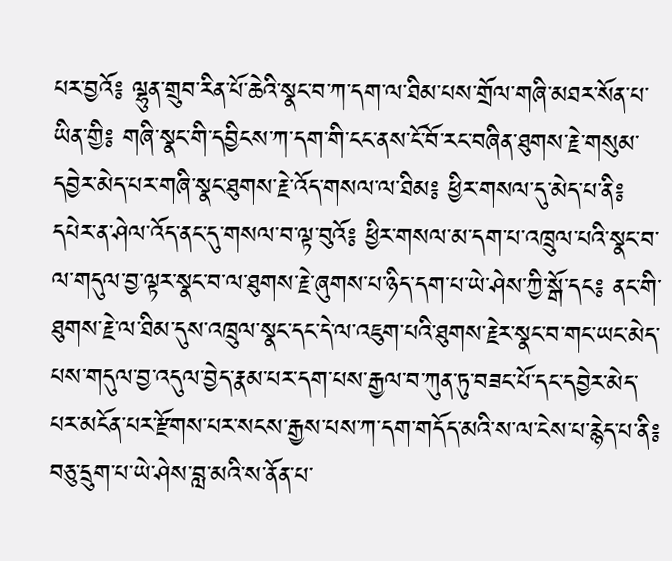པར་བྱའོ༔ ལྷུན་གྲུབ་རིན་པོ་ཆེའི་སྣང་བ་ཀ་དག་ལ་ཐིམ་པས་གྲོལ་གཞི་མཐར་སོན་པ་ཡིན་གྱི༔ གཞི་སྣང་གི་དབྱིངས་ཀ་དག་གི་ངང་ནས་ངོ་བོ་རང་བཞིན་ཐུགས་རྗེ་གསུམ་དབྱེར་མེད་པར་གཞི་སྣང་ཐུགས་རྗེ་འོད་གསལ་ལ་ཐིམ༔ ཕྱིར་གསལ་དུ་མེད་པ་ནི༔ དཔེར་ན་ཤེལ་འོད་ནང་དུ་གསལ་བ་ལྟ་བུའོ༔ ཕྱིར་གསལ་མ་དག་པ་འཁྲུལ་པའི་སྣང་བ་ལ་གདུལ་བྱ་ལྟར་སྣང་བ་ལ་ཐུགས་རྗེ་ཞུགས་པ་ཉིད་དག་པ་ཡེ་ཤེས་ཀྱི་སྒོ་དང༔ ནང་གི་ཐུགས་རྗེ་ལ་ཐིམ་དུས་འཁྲུལ་སྣང་དང་དེ་ལ་འཇུག་པའི་ཐུགས་རྗེར་སྣང་བ་གང་ཡང་མེད་པས་གདུལ་བྱ་འདུལ་བྱེད་རྣམ་པར་དག་པས་རྒྱལ་བ་ཀུན་ཏུ་བཟང་པོ་དང་དབྱེར་མེད་པར་མངོན་པར་རྫོགས་པར་སངས་རྒྱས་པས་ཀ་དག་གདོད་མའི་ས་ལ་ངེས་པ་རྙེད་པ་ནི༔ བཅུ་དྲུག་པ་ཡེ་ཤེས་བླ་མའི་ས་ནོན་པ་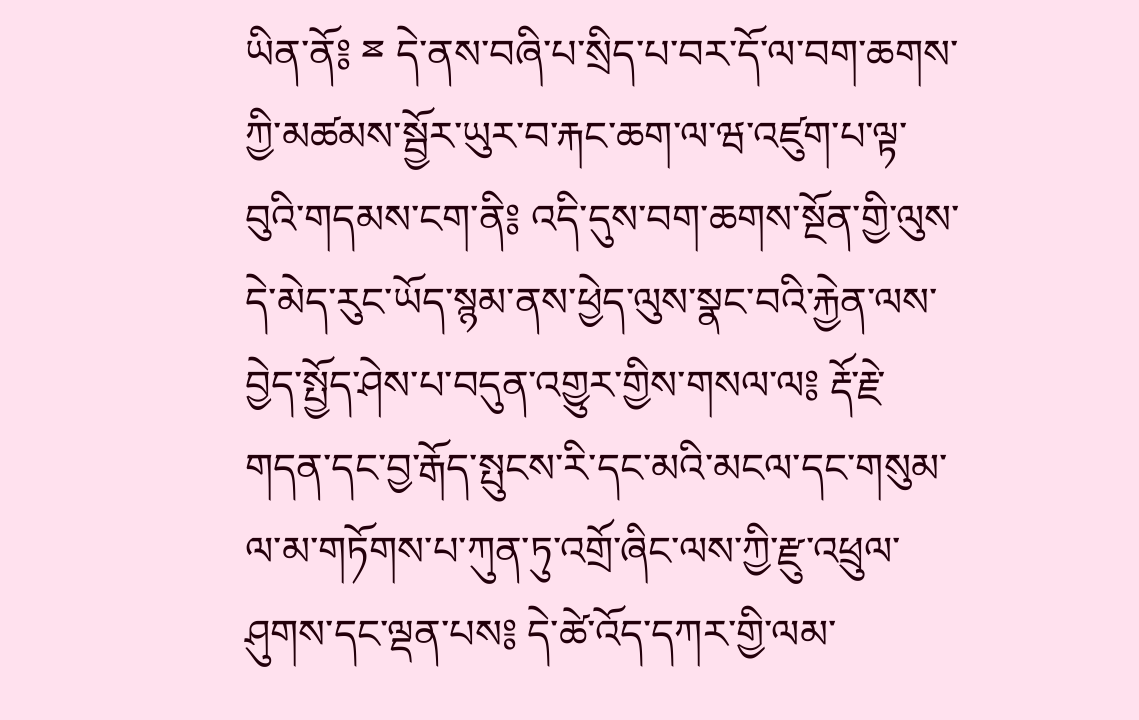ཡིན་ནོ༔ ྈ དེ་ནས་བཞི་པ་སྲིད་པ་བར་དོ་ལ་བག་ཆགས་ཀྱི་མཚམས་སྦྱོར་ཡུར་བ་རྐང་ཆག་ལ་ཝ་འཛུག་པ་ལྟ་བུའི་གདམས་ངག་ནི༔ འདི་དུས་བག་ཆགས་སྔོན་གྱི་ལུས་དེ་མེད་རུང་ཡོད་སྙམ་ནས་ཕྱེད་ལུས་སྣང་བའི་རྐྱེན་ལས་བྱེད་སྤྱོད་ཤེས་པ་བདུན་འགྱུར་གྱིས་གསལ་ལ༔ རྡོ་རྗེ་གདན་དང་བྱ་རྒོད་སྤུངས་རི་དང་མའི་མངལ་དང་གསུམ་ལ་མ་གཏོགས་པ་ཀུན་ཏུ་འགྲོ་ཞིང་ལས་ཀྱི་རྫུ་འཕྲུལ་ཤུགས་དང་ལྡན་པས༔ དེ་ཚེ་འོད་དཀར་གྱི་ལམ་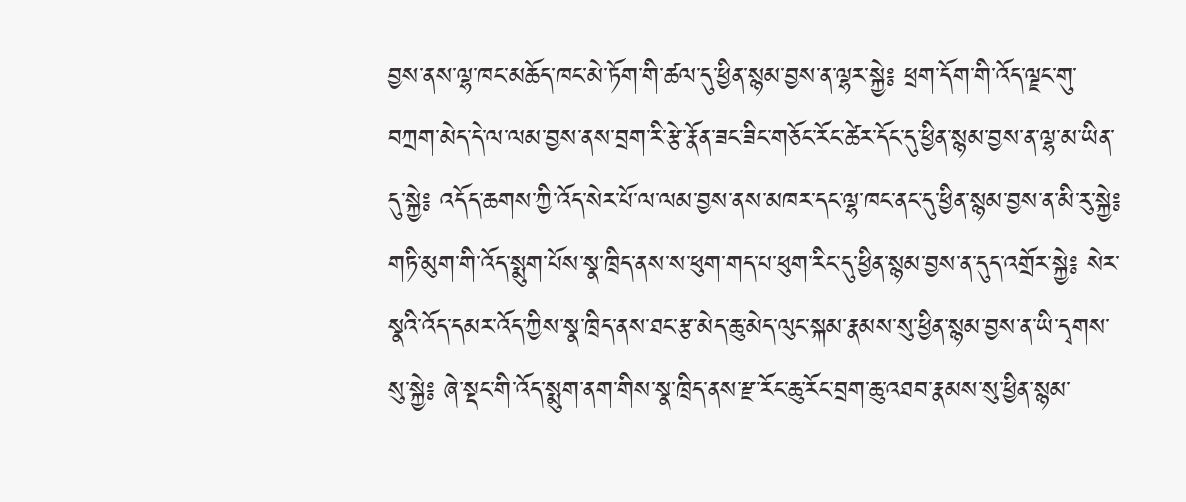བྱས་ནས་ལྷ་ཁང་མཆོད་ཁང་མེ་ཏོག་གི་ཚལ་དུ་ཕྱིན་སྙམ་བྱས་ན་ལྷར་སྐྱེ༔ ཕྲག་དོག་གི་འོད་ལྗང་གུ་བཀྲག་མེད་དེ་ལ་ལམ་བྱས་ནས་བྲག་རི་རྩེ་རྣོན་ཟང་ཟིང་གཅོང་རོང་ཚེར་དོང་དུ་ཕྱིན་སྙམ་བྱས་ན་ལྷ་མ་ཡིན་དུ་སྐྱེ༔ འདོད་ཆགས་ཀྱི་འོད་སེར་པོ་ལ་ལམ་བྱས་ནས་མཁར་དང་ལྷ་ཁང་ནང་དུ་ཕྱིན་སྙམ་བྱས་ན་མི་རུ་སྐྱེ༔ གཏི་མུག་གི་འོད་སྨུག་པོས་སྣ་ཁྲིད་ནས་ས་ཕུག་གད་པ་ཕུག་རིང་དུ་ཕྱིན་སྙམ་བྱས་ན་དུད་འགྲོར་སྐྱེ༔ སེར་སྣའི་འོད་དམར་འོད་ཀྱིས་སྣ་ཁྲིད་ནས་ཐང་རྩ་མེད་ཆུ་མེད་ལུང་སྐམ་རྣམས་སུ་ཕྱིན་སྙམ་བྱས་ན་ཡི་དྭགས་སུ་སྐྱེ༔ ཞེ་སྡང་གི་འོད་སྨུག་ནག་གིས་སྣ་ཁྲིད་ནས་རྫ་རོང་ཆུ་རོང་བྲག་ཆུ་འཐབ་རྣམས་སུ་ཕྱིན་སྙམ་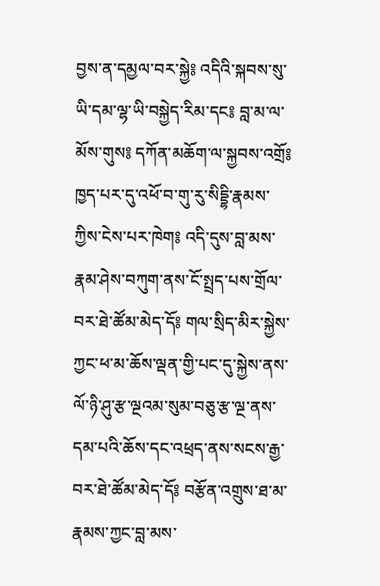བྱས་ན་དམྱལ་བར་སྐྱེ༔ འདིའི་སྐབས་སུ་ཡི་དམ་ལྷ་ཡི་བསྐྱེད་རིམ་དང༔ བླ་མ་ལ་མོས་གུས༔ དཀོན་མཆོག་ལ་སྐྱབས་འགྲོ༔ ཁྱད་པར་དུ་འཕོ་བ་གུ་རུ་སིདྡྷི་རྣམས་ཀྱིས་ངེས་པར་ཁེག༔ འདི་དུས་བླ་མས་རྣམ་ཤེས་བཀུག་ནས་ངོ་སྤྲད་པས་གྲོལ་བར་ཐེ་ཚོམ་མེད་དོ༔ གལ་སྲིད་མིར་སྐྱེས་ཀྱང་ཕ་མ་ཆོས་ལྡན་གྱི་པང་དུ་སྐྱེས་ནས་ལོ་ཉི་ཤུ་རྩ་ལྔའམ་སུམ་བཅུ་རྩ་ལྔ་ནས་དམ་པའི་ཆོས་དང་འཕྲད་ནས་སངས་རྒྱ་བར་ཐེ་ཚོམ་མེད་དོ༔ བརྩོན་འགྲུས་ཐ་མ་རྣམས་ཀྱང་བླ་མས་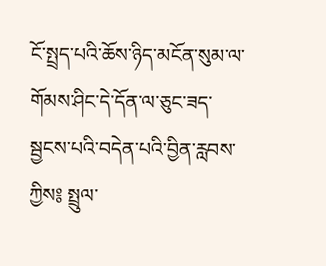ངོ་སྤྲད་པའི་ཆོས་ཉིད་མངོན་སུམ་ལ་གོམས་ཤིང་དེ་དོན་ལ་ཅུང་ཟད་སྦྱངས་པའི་བདེན་པའི་བྱིན་རླབས་ཀྱིས༔ སྤྲུལ་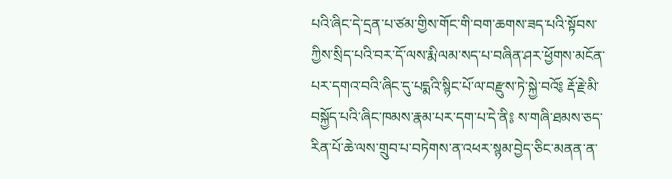པའི་ཞིང་དེ་དྲན་པ་ཙམ་གྱིས་གོང་གི་བག་ཆགས་ཟད་པའི་སྟོབས་ཀྱིས་སྲིད་པའི་བར་དོ་ལས་རྨི་ལམ་སད་པ་བཞིན་ཤར་ཕྱོགས་མངོན་པར་དགའ་བའི་ཞིང་དུ་པདྨའི་སྙིང་པོ་ལ་བརྫུས་ཏེ་སྐྱེ་བའོ༔ རྡོ་རྗེ་མི་བསྐྱོད་པའི་ཞིང་ཁམས་རྣམ་པར་དག་པ་དེ་ནི༔ ས་གཞི་ཐམས་ཅད་རིན་པོ་ཆེ་ལས་གྲུབ་པ་བཏེགས་ན་འཕར་སྙམ་བྱེད་ཅིང་མནན་ན་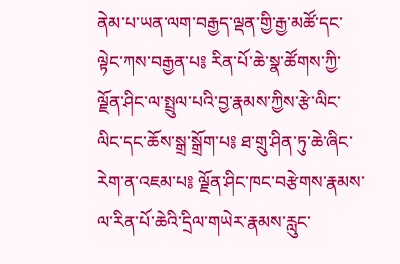ནེམ་པ་ཡན་ལག་བརྒྱད་ལྡན་གྱི་རྒྱ་མཚོ་དང་ལྟེང་ཀས་བརྒྱན་པ༔ རིན་པོ་ཆེ་སྣ་ཚོགས་ཀྱི་ལྗོན་ཤིང་ལ་སྤྲུལ་པའི་བྱ་རྣམས་ཀྱིས་རྩེ་ལིང་ལིང་དང་ཆོས་སྒྲ་སྒྲོག་པ༔ ཐ་གྲུ་ཤིན་ཏུ་ཆེ་ཞིང་རེག་ན་འཇམ་པ༔ ལྗོན་ཤིང་ཁང་བརྩེགས་རྣམས་ལ་རིན་པོ་ཆེའི་དྲིལ་གཡེར་རྣམས་རླུང་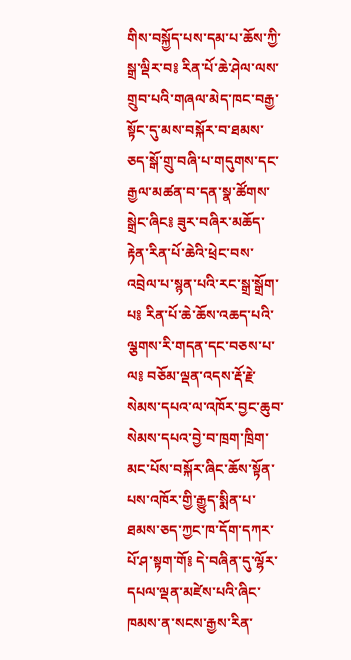གིས་བསྐྱོད་པས་དམ་པ་ཆོས་ཀྱི་སྒྲ་ལྡིར་བ༔ རིན་པོ་ཆེ་ཤེལ་ལས་གྲུབ་པའི་གཞལ་མེད་ཁང་བརྒྱ་སྟོང་དུ་མས་བསྐོར་བ་ཐམས་ཅད་སྒོ་གྲུ་བཞི་པ་གདུགས་དང་རྒྱལ་མཚན་བ་དན་སྣ་ཚོགས་སྒྲེང་ཞིང༔ ཟུར་བཞིར་མཆོད་རྟེན་རིན་པོ་ཆེའི་ཕྲེང་བས་འབྲེལ་པ་སྙན་པའི་རང་སྒྲ་སྒྲོག་པ༔ རིན་པོ་ཆེ་ཆོས་འཆད་པའི་ལྕགས་རི་གདན་དང་བཅས་པ་ལ༔ བཅོམ་ལྡན་འདས་རྡོ་རྗེ་སེམས་དཔའ་ལ་འཁོར་བྱང་ཆུབ་སེམས་དཔའ་བྱེ་བ་ཁྲག་ཁྲིག་མང་པོས་བསྐོར་ཞིང་ཆོས་སྟོན་པས་འཁོར་གྱི་རྒྱུད་སྨིན་པ་ཐམས་ཅད་ཀྱང་ཁ་དོག་དཀར་པོ་ཤ་སྟག་གོ༔ དེ་བཞིན་དུ་ལྷོར་དཔལ་ལྡན་མཛེས་པའི་ཞིང་ཁམས་ན་སངས་རྒྱས་རིན་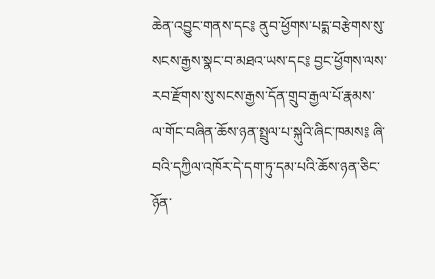ཆེན་འབྱུང་གནས་དང༔ ནུབ་ཕྱོགས་པདྨ་བརྩེགས་སུ་སངས་རྒྱས་སྣང་བ་མཐའ་ཡས་དང༔ བྱང་ཕྱོགས་ལས་རབ་རྫོགས་སུ་སངས་རྒྱས་དོན་གྲུབ་རྒྱལ་པོ་རྣམས་ལ་གོང་བཞིན་ཆོས་ཉན་སྤྲུལ་པ་སྐུའི་ཞིང་ཁམས༔ ཞི་བའི་དཀྱིལ་འཁོར་དེ་དག་ཏུ་དམ་པའི་ཆོས་ཉན་ཅིང་ཉོན་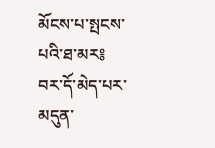མོངས་པ་སྤངས་པའི་ཐ་མར༔ བར་དོ་མེད་པར་མདུན་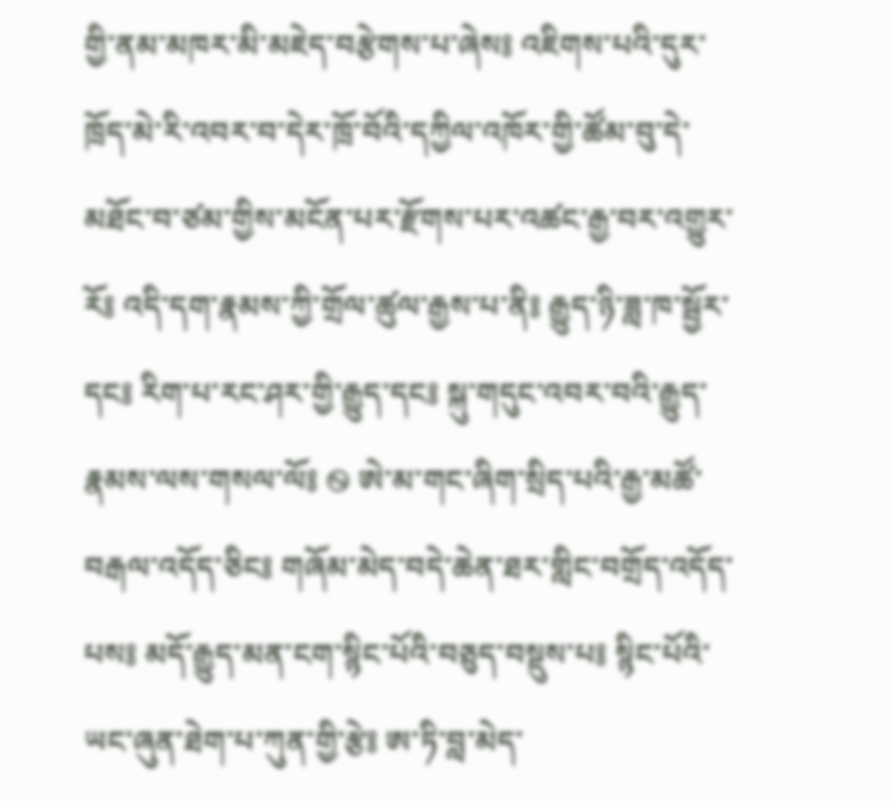གྱི་ནམ་མཁར་མི་མཇེད་བརྩེགས་པ་ཞེས༔ འཇིགས་པའི་དུར་ཁྲོད་མེ་རི་འབར་བ་དེར་ཁྲོ་བོའི་དཀྱིལ་འཁོར་གྱི་ཚོམ་བུ་དེ་མཐོང་བ་ཙམ་གྱིས་མངོན་པར་རྫོགས་པར་འཚང་རྒྱ་བར་འགྱུར་རོ༔ འདི་དག་རྣམས་ཀྱི་གྲོལ་ཚུལ་རྒྱས་པ་ནི༔ རྒྱུད་ཉི་ཟླ་ཁ་སྦྱོར་དང༔ རིག་པ་རང་ཤར་གྱི་རྒྱུད་དང༔ སྐུ་གདུང་འབར་བའི་རྒྱུད་རྣམས་ལས་གསལ་ལོ༔ ࿊ ཨེ་མ་གང་ཞིག་སྲིད་པའི་རྒྱ་མཚོ་བརྒལ་འདོད་ཅིང༔ གཞོམ་མེད་བདེ་ཆེན་ཐར་གླིང་བགྲོད་འདོད་པས༔ མདོ་རྒྱུད་མན་ངག་སྙིང་པོའི་བཅུད་བསྡུས་པ༔ སྙིང་པོའི་ཡང་ཞུན་ཐེག་པ་ཀུན་གྱི་རྩེ༔ ཨ་ཏི་བླ་མེད་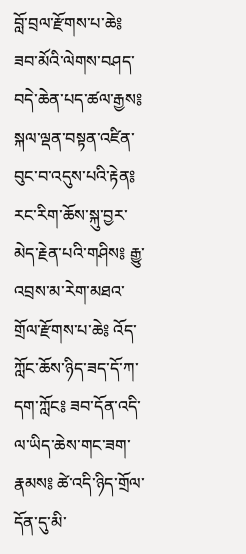བློ་བྲལ་རྫོགས་པ་ཆེ༔ ཟབ་མོའི་ལེགས་བཤད་བདེ་ཆེན་པད་ཚལ་རྒྱས༔ སྐལ་ལྡན་བསྟན་འཛིན་བུང་བ་འདུས་པའི་རྟེན༔ རང་རིག་ཆོས་སྐུ་བྱར་མེད་རྗེན་པའི་གཤིས༔ རྒྱུ་འབྲས་མ་རེག་མཐའ་གྲོལ་རྫོགས་པ་ཆེ༔ འོད་ཀློང་ཆོས་ཉིད་ཟད་དོ་ཀ་དག་ཀློང༔ ཟབ་དོན་འདི་ལ་ཡིད་ཆེས་གང་ཟག་རྣམས༔ ཚེ་འདི་ཉིད་གྲོལ་དོན་དུ་མི་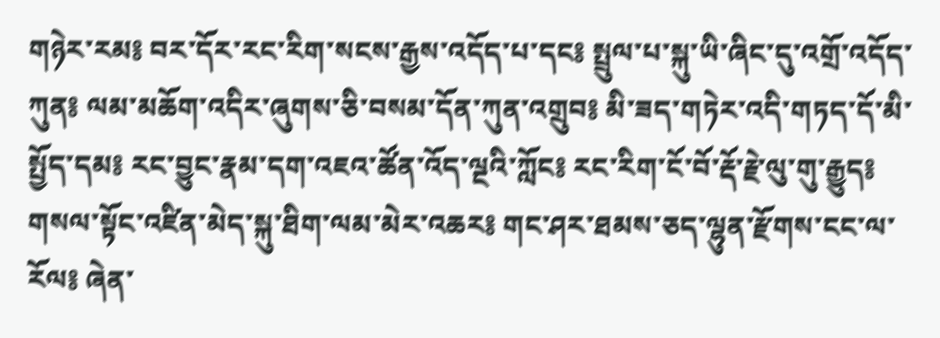གཉེར་རམ༔ བར་དོར་རང་རིག་སངས་རྒྱས་འདོད་པ་དང༔ སྤྲུལ་པ་སྐུ་ཡི་ཞིང་དུ་འགྲོ་འདོད་ཀུན༔ ལམ་མཆོག་འདིར་ཞུགས་ཅི་བསམ་དོན་ཀུན་འགྲུབ༔ མི་ཟད་གཏེར་འདི་གཏད་དོ་མི་སྤྱོད་དམ༔ རང་བྱུང་རྣམ་དག་འཇའ་ཚོན་འོད་ལྔའི་ཀློང༔ རང་རིག་ངོ་བོ་རྡོ་རྗེ་ལུ་གུ་རྒྱུད༔ གསལ་སྟོང་འཛིན་མེད་སྐུ་ཐིག་ལམ་མེར་འཆར༔ གང་ཤར་ཐམས་ཅད་ལྷུན་རྫོགས་ངང་ལ་རོལ༔ ཞེན་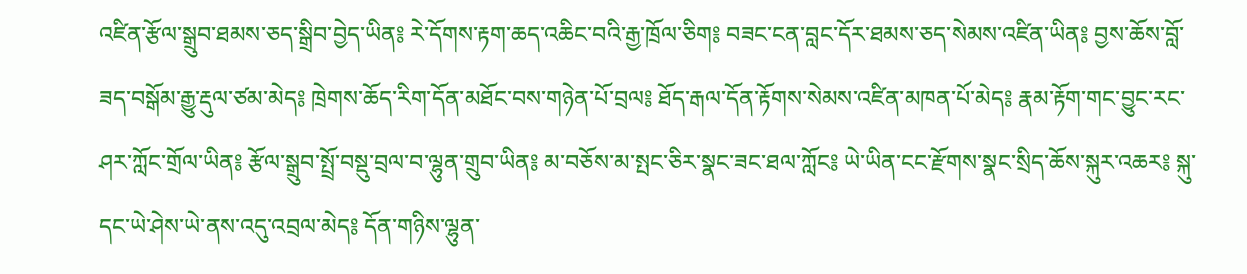འཛིན་རྩོལ་སྒྲུབ་ཐམས་ཅད་སྒྲིབ་བྱེད་ཡིན༔ རེ་དོགས་རྟག་ཆད་འཆིང་བའི་རྒྱ་ཁྲོལ་ཅིག༔ བཟང་ངན་བླང་དོར་ཐམས་ཅད་སེམས་འཛིན་ཡིན༔ བྱས་ཆོས་བློ་ཟད་བསྒོམ་རྒྱུ་རྡུལ་ཙམ་མེད༔ ཁྲེགས་ཆོད་རིག་དོན་མཐོང་བས་གཉེན་པོ་བྲལ༔ ཐོད་རྒལ་དོན་རྟོགས་སེམས་འཛིན་མཁན་པོ་མེད༔ རྣམ་རྟོག་གང་བྱུང་རང་ཤར་ཀློང་གྲོལ་ཡིན༔ རྩོལ་སྒྲུབ་སྤྲོ་བསྡུ་བྲལ་བ་ལྷུན་གྲུབ་ཡིན༔ མ་བཅོས་མ་སྤང་ཅིར་སྣང་ཟང་ཐལ་ཀློང༔ ཡེ་ཡིན་ངང་རྫོགས་སྣང་སྲིད་ཆོས་སྐུར་འཆར༔ སྐུ་དང་ཡེ་ཤེས་ཡེ་ནས་འདུ་འབྲལ་མེད༔ དོན་གཉིས་ལྷུན་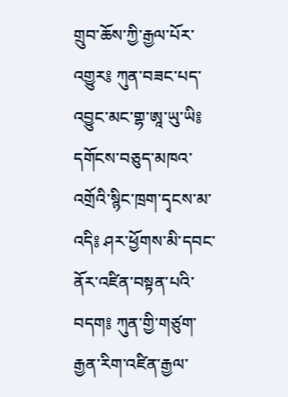གྲུབ་ཆོས་ཀྱི་རྒྱལ་པོར་འགྱུར༔ ཀུན་བཟང་པད་འབྱུང་མང་གྷ་ཨཱ་ཡུ་ཡི༔ དགོངས་བཅུད་མཁའ་འགྲོའི་སྙིང་ཁྲག་དྭངས་མ་འདི༔ ཤར་ཕྱོགས་མི་དབང་ནོར་འཛིན་བསྟན་པའི་བདག༔ ཀུན་གྱི་གཙུག་རྒྱན་རིག་འཛིན་རྒྱལ་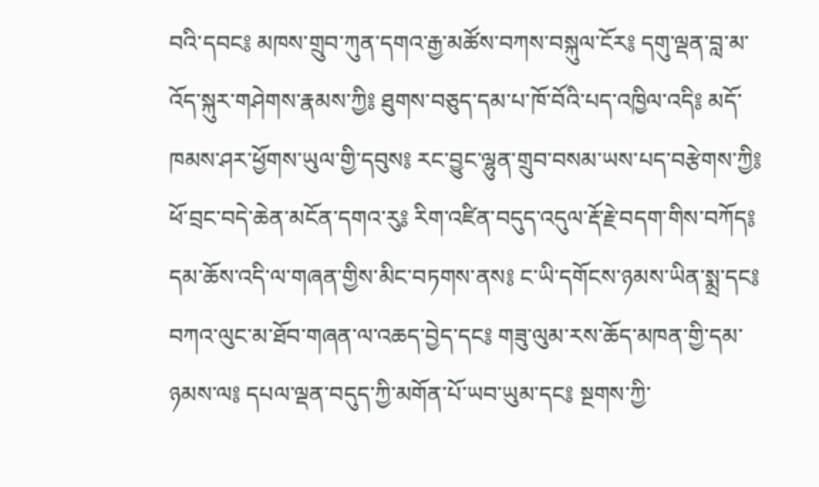བའི་དབང༔ མཁས་གྲུབ་ཀུན་དགའ་རྒྱ་མཚོས་བཀས་བསྐུལ་ངོར༔ དགུ་ལྡན་བླ་མ་འོད་སྐུར་གཤེགས་རྣམས་ཀྱི༔ ཐུགས་བཅུད་དམ་པ་ཁོ་བོའི་པད་འཁྱིལ་འདི༔ མདོ་ཁམས་ཤར་ཕྱོགས་ཡུལ་གྱི་དབུས༔ རང་བྱུང་ལྷུན་གྲུབ་བསམ་ཡས་པད་བརྩེགས་ཀྱི༔ ཕོ་བྲང་བདེ་ཆེན་མངོན་དགའ་རུ༔ རིག་འཛིན་བདུད་འདུལ་རྡོ་རྗེ་བདག་གིས་བཀོད༔ དམ་ཆོས་འདི་ལ་གཞན་གྱིས་མིང་བཏགས་ནས༔ ང་ཡི་དགོངས་ཉམས་ཡིན་སྨྲ་དང༔ བཀའ་ལུང་མ་ཐོབ་གཞན་ལ་འཆད་བྱེད་དང༔ གཟུ་ལུམ་རས་ཆོད་མཁན་གྱི་དམ་ཉམས་ལ༔ དཔལ་ལྡན་བདུད་ཀྱི་མགོན་པོ་ཡབ་ཡུམ་དང༔ སྔགས་ཀྱི་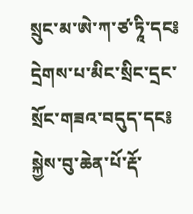སྲུང་མ་ཨེ་ཀ་ཙ་ཏཱི་དང༔ དྲེགས་པ་མིང་སྲིང་དྲང་སྲོང་གཟའ་བདུད་དང༔ སྐྱེས་བུ་ཆེན་པོ་རྡོ་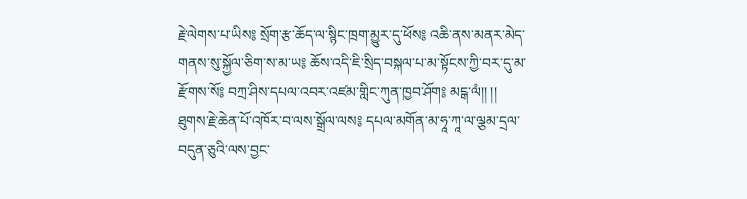རྗེ་ལེགས་པ་ཡིས༔ སྲོག་རྩ་ཆོད་ལ་སྙིང་ཁྲག་མྱུར་དུ་ཕོས༔ འཆི་ནས་མནར་མེད་གནས་སུ་སྐྱོལ་ཅིག་ས་མ་ཡ༔ ཆོས་འདི་ཇི་སྲིད་བསྐལ་པ་མ་སྟོངས་ཀྱི་བར་དུ་མ་རྫོགས་སོ༔ བཀྲ་ཤིས་དཔལ་འབར་འཛམ་གླིང་ཀུན་ཁྱབ་ཤོག༔ མངྒ་ལཾ།། །།
ཐུགས་རྗེ་ཆེན་པོ་འཁོར་བ་ལས་སྒྲོལ་ལས༔ དཔལ་མགོན་མ་ཧཱ་ཀཱ་ལ་ལྕམ་དྲལ་བདུན་ཅུའི་ལས་བྱང་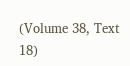(Volume 38, Text 18)